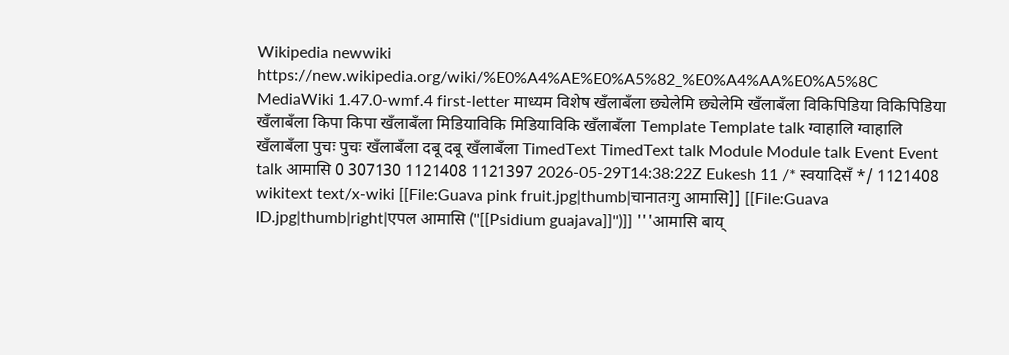Wikipedia newwiki https://new.wikipedia.org/wiki/%E0%A4%AE%E0%A5%82_%E0%A4%AA%E0%A5%8C MediaWiki 1.47.0-wmf.4 first-letter माध्यम विशेष खँलाबँला छ्येलेमि छ्येलेमि खँलाबँला विकिपिडिया विकिपिडिया खँलाबँला किपा किपा खँलाबँला मिडियाविकि मिडियाविकि खँलाबँला Template Template talk ग्वाहालि ग्वाहालि खँलाबँला पुचः पुचः खँलाबँला दबू दबू खँलाबँला TimedText TimedText talk Module Module talk Event Event talk आमासि 0 307130 1121408 1121397 2026-05-29T14:38:22Z Eukesh 11 /* स्वयादिसँ */ 1121408 wikitext text/x-wiki [[File:Guava pink fruit.jpg|thumb|चानातःगु आमासि]] [[File:Guava ID.jpg|thumb|right|एपल आमासि (''[[Psidium guajava]]'')]] '''आमासि बाय्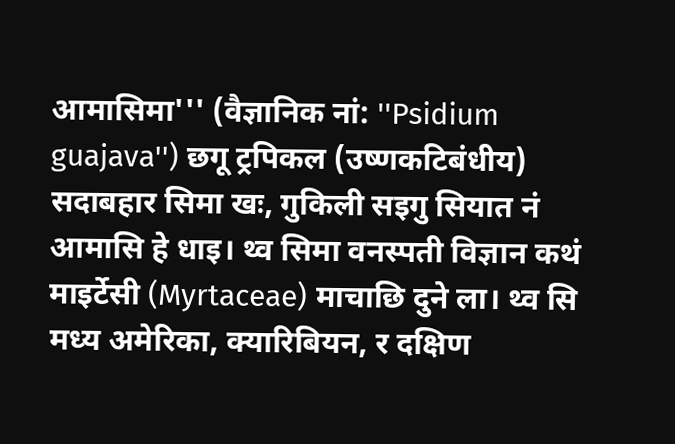आमासिमा''' (वैज्ञानिक नां: ''Psidium guajava'') छगू ट्रपिकल (उष्णकटिबंधीय) सदाबहार सिमा खः, गुकिली सइगु सियात नं आमासि हे धाइ। थ्व सिमा वनस्पती विज्ञान कथं माइर्टेसी (Myrtaceae) माचाछि दुने ला। थ्व सि मध्य अमेरिका, क्यारिबियन, र दक्षिण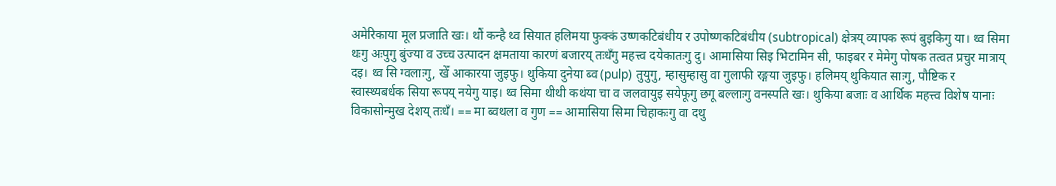अमेरिकाया मूल प्रजाति खः। थौं कन्है थ्व सियात हलिमया फुक्कं उष्णकटिबंधीय र उपोष्णकटिबंधीय (subtropical) क्षेत्रय् व्यापक रूपं बुइकिगु या। थ्व सिमा थःगु अःपुगु बुंज्या व उच्च उत्पादन क्षमताया कारणं बजारय् तःधँगु महत्त्व दयेकातःगु दु। आमासिया सिइ भिटामिन सी, फाइबर र मेमेगु पोषक तत्वत प्रचुर मात्राय् दइ। थ्व सि ग्वलाःगु, खेँ आकारया जुइफु। थुकिया दुनेया ब्व (pulp) तुयुगु, म्हासुम्हासु वा गुलाफी रङ्गया जुइफु। हलिमय् थुकियात साःगु, पौष्टिक र स्वास्थ्यबर्धक सिया रूपय् नयेगु याइ। थ्व सिमा थीथी कथंया चा व जलवायुइ सयेफूगु छगू बल्लाःगु वनस्पति खः। थुकिया बजाः व आर्थिक महत्त्व विशेष यानाः विकासोन्मुख देशय् तःधँ। == मा ब्वथला व गुण == आमासिया सिमा चिहाकःगु वा दथु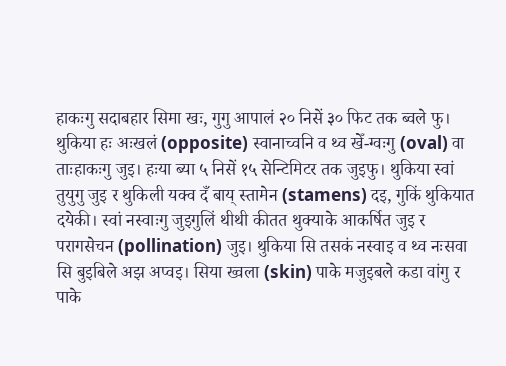हाकःगु सदाबहार सिमा खः, गुगु आपालं २० निसें ३० फिट तक ब्वले फु। थुकिया हः अःखलं (opposite) स्वानाच्वनि व थ्व खेँ-ग्वःगु (oval) वा ताःहाकःगु जुइ। हःया ब्या ५ निसें १५ सेन्टिमिटर तक जुइफु। थुकिया स्वां तुयुगु जुइ र थुकिली यक्व दँ बाय् स्तामेन (stamens) दइ, गुकिं थुकियात दयेकी। स्वां नस्वाःगु जुइगुलिं थीथी कीतत थुक्याके आकर्षित जुइ र परागसेचन (pollination) जुइ। थुकिया सि तसकं नस्वाइ व थ्व नःसवा सि बुइबिले अझ अप्वइ। सिया ख्वला (skin) पाके मजुइबले कडा वांगु र पाके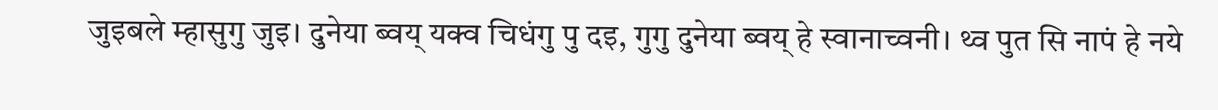जुइबले म्हासुगु जुइ। दुनेया ब्वय् यक्व चिधंगु पु दइ, गुगु दुनेया ब्वय् हे स्वानाच्वनी। थ्व पुत सि नापं हे नये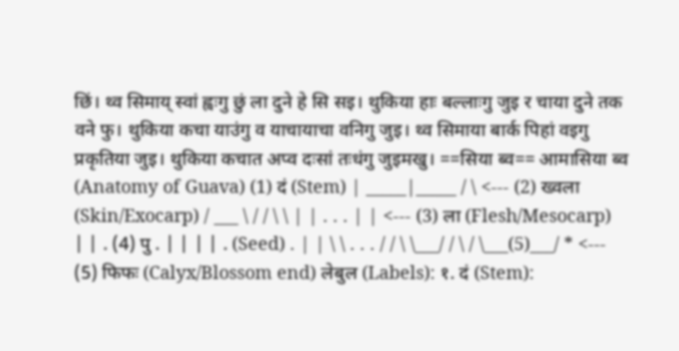छिं। थ्व सिमाय् स्वां ह्वःगु छुं ला दुने हे सि सइ। थुकिया हाः बल्लाःगु जुइ र चाया दुने तक वने फु। थुकिया कचा याउंगु व याचायाचा वनिगु जुइ। थ्व सिमाया बार्क पिहां वइगु प्रकृतिया जुइ। थुकिया कचात अप्व दःसां तःधंगु जुइमखु। ==सिया ब्व== आमासिया ब्व (Anatomy of Guava) (1) दं (Stem) | _____|_____ / \ <--- (2) ख्वला (Skin/Exocarp) / ___ \ / / \ \ | | . . . | | <--- (3) ला (Flesh/Mesocarp) | | . (4) पु . | | | | . (Seed) . | | \ \ . . . / / \ \___/ / \ / \___(5)___/ * <--- (5) फिफः (Calyx/Blossom end) लेबुल (Labels): १. दं (Stem):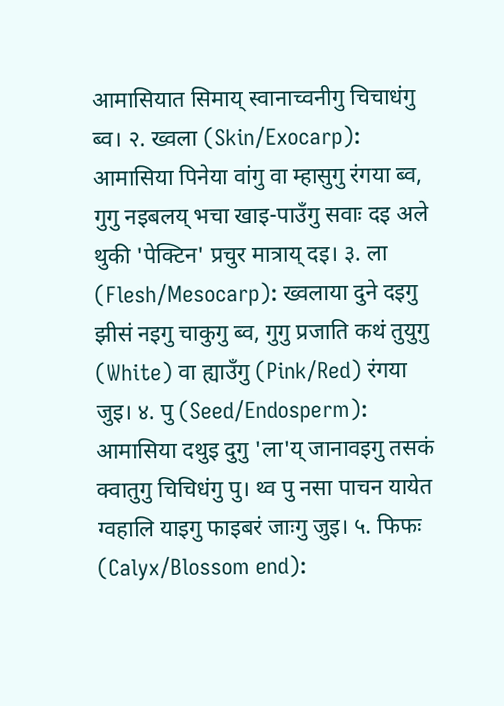आमासियात सिमाय् स्वानाच्वनीगु चिचाधंगु ब्व। २. ख्वला (Skin/Exocarp): आमासिया पिनेया वांगु वा म्हासुगु रंगया ब्व, गुगु नइबलय् भचा खाइ-पाउँगु सवाः दइ अले थुकी 'पेक्टिन' प्रचुर मात्राय् दइ। ३. ला (Flesh/Mesocarp): ख्वलाया दुने दइगु झीसं नइगु चाकुगु ब्व, गुगु प्रजाति कथं तुयुगु (White) वा ह्याउँगु (Pink/Red) रंगया जुइ। ४. पु (Seed/Endosperm): आमासिया दथुइ दुगु 'ला'य् जानावइगु तसकं क्वातुगु चिचिधंगु पु। थ्व पु नसा पाचन यायेत ग्वहालि याइगु फाइबरं जाःगु जुइ। ५. फिफः (Calyx/Blossom end):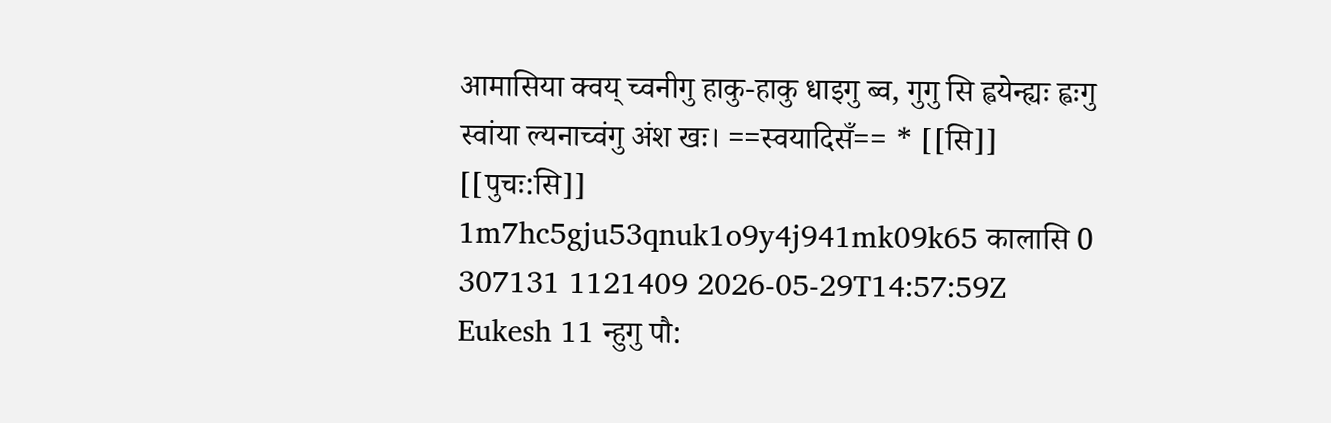आमासिया क्वय् च्वनीगु हाकु-हाकु धाइगु ब्व, गुगु सि ह्वयेन्ह्यः ह्वःगु स्वांया ल्यनाच्वंगु अंश खः। ==स्वयादिसँ== * [[सि]] [[पुचः:सि]] 1m7hc5gju53qnuk1o9y4j941mk09k65 कालासि 0 307131 1121409 2026-05-29T14:57:59Z Eukesh 11 न्हुगु पौ: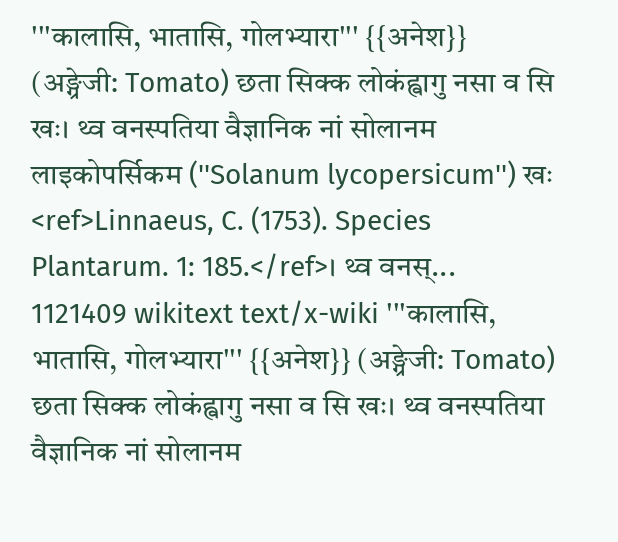'''कालासि, भातासि, गोलभ्यारा''' {{अनेश}} (अङ्ग्रेजी: Tomato) छता सिक्क लोकंह्वागु नसा व सि खः। थ्व वनस्पतिया वैज्ञानिक नां सोलानम लाइकोपर्सिकम (''Solanum lycopersicum'') खः <ref>Linnaeus, C. (1753). Species Plantarum. 1: 185.</ref>। थ्व वनस्... 1121409 wikitext text/x-wiki '''कालासि, भातासि, गोलभ्यारा''' {{अनेश}} (अङ्ग्रेजी: Tomato) छता सिक्क लोकंह्वागु नसा व सि खः। थ्व वनस्पतिया वैज्ञानिक नां सोलानम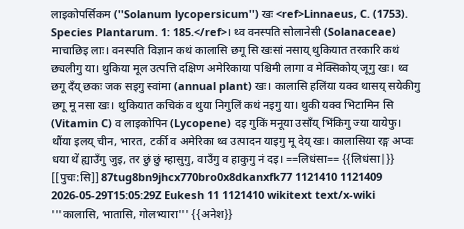लाइकोपर्सिकम (''Solanum lycopersicum'') खः <ref>Linnaeus, C. (1753). Species Plantarum. 1: 185.</ref>। थ्व वनस्पति सोलानेसी (Solanaceae) माचाछिइ लाः। वनस्पति विज्ञान कथं कालासि छगू सि खःसां नसाय् थुकियात तरकारि कथं छ्यलीगु या। थुकिया मूल उत्पत्ति दक्षिण अमेरिकाया पश्चिमी लागा व मेक्सिकोय् जूगु खः। थ्व छगू दँय् छकः जक सइगु स्वांमा (annual plant) खः। कालासि हलिंया यक्व थासय् सयेकीगु छगू मू नसा खः। थुकियात कचिकं व थुया निगुलिं कथं नइगु या। थुकी यक्व भिटामिन सि (Vitamin C) व लाइकोपिन (Lycopene) दइ गुकिं मनूया उसाँय् भिंकिगु ज्या यायेफु। थौंया इलय् चीन, भारत, टर्की व अमेरिका थ्व उत्पादन याइगु मू देय् खः। कालासिया रङ्ग अप्वः धया थें ह्याउँगु जुइ, तर छुं छुं म्हासुगु, वाउँगु व हाकुगु नं दइ। ==लिधंसा== {{लिधंसा|}} [[पुचः:सि]] 87tug8bn9jhcx770bro0x8dkanxfk77 1121410 1121409 2026-05-29T15:05:29Z Eukesh 11 1121410 wikitext text/x-wiki '''कालासि, भातासि, गोलभ्यारा''' {{अनेश}}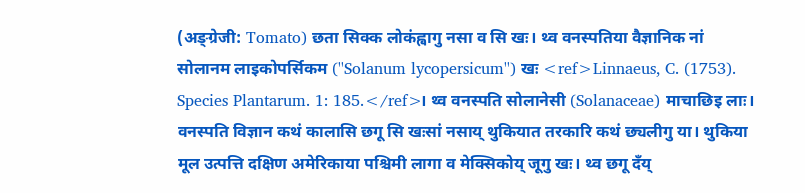(अङ्ग्रेजी: Tomato) छता सिक्क लोकंह्वागु नसा व सि खः। थ्व वनस्पतिया वैज्ञानिक नां सोलानम लाइकोपर्सिकम (''Solanum lycopersicum'') खः <ref>Linnaeus, C. (1753). Species Plantarum. 1: 185.</ref>। थ्व वनस्पति सोलानेसी (Solanaceae) माचाछिइ लाः। वनस्पति विज्ञान कथं कालासि छगू सि खःसां नसाय् थुकियात तरकारि कथं छ्यलीगु या। थुकिया मूल उत्पत्ति दक्षिण अमेरिकाया पश्चिमी लागा व मेक्सिकोय् जूगु खः। थ्व छगू दँय्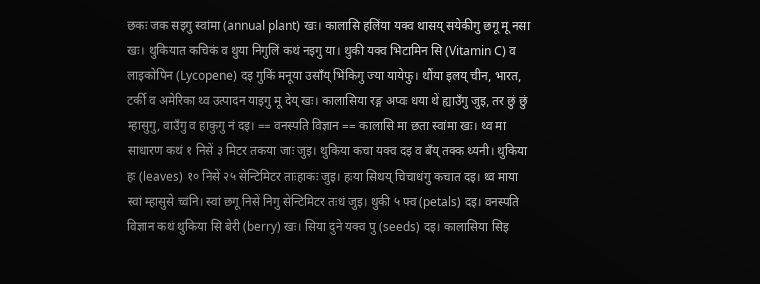छकः जक सइगु स्वांमा (annual plant) खः। कालासि हलिंया यक्व थासय् सयेकीगु छगू मू नसा खः। थुकियात कचिकं व थुया निगुलिं कथं नइगु या। थुकी यक्व भिटामिन सि (Vitamin C) व लाइकोपिन (Lycopene) दइ गुकिं मनूया उसाँय् भिंकिगु ज्या यायेफु। थौंया इलय् चीन, भारत, टर्की व अमेरिका थ्व उत्पादन याइगु मू देय् खः। कालासिया रङ्ग अप्वः धया थें ह्याउँगु जुइ, तर छुं छुं म्हासुगु, वाउँगु व हाकुगु नं दइ। == वनस्पति विज्ञान == कालासि मा छता स्वांमा खः। थ्व मा साधारण कथं १ निसें ३ मिटर तकया जाः जुइ। थुकिया कचा यक्व दइ व बँय् तक्क थ्यनी। थुकिया हः (leaves) १० निसें २५ सेन्टिमिटर ताःहाकः जुइ। हःया सिथय् चिचाधंगु कचात दइ। थ्व माया स्वां म्हासुसे च्वंनि। स्वां छगू निसें निगु सेन्टिमिटर तःधं जुइ। थुकी ५ फ्व (petals) दइ। वनस्पति विज्ञान कथं थुकिया सि बेरी (berry) खः। सिया दुने यक्व पु (seeds) दइ। कालासिया सिइ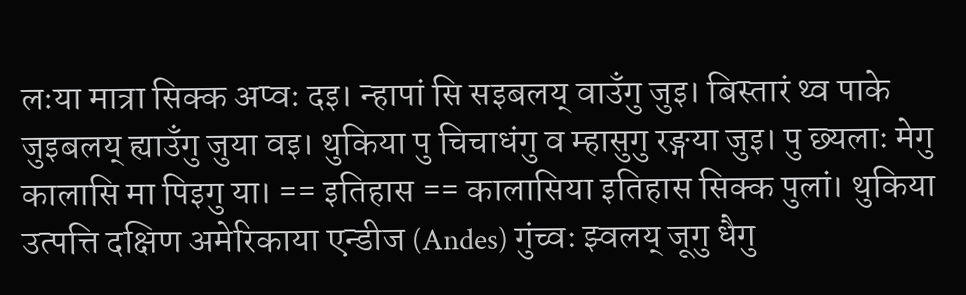लःया मात्रा सिक्क अप्वः दइ। न्हापां सि सइबलय् वाउँगु जुइ। बिस्तारं थ्व पाके जुइबलय् ह्याउँगु जुया वइ। थुकिया पु चिचाधंगु व म्हासुगु रङ्गया जुइ। पु छ्यलाः मेगु कालासि मा पिइगु या। == इतिहास == कालासिया इतिहास सिक्क पुलां। थुकिया उत्पत्ति दक्षिण अमेरिकाया एन्डीज (Andes) गुंच्वः झ्वलय् जूगु धैगु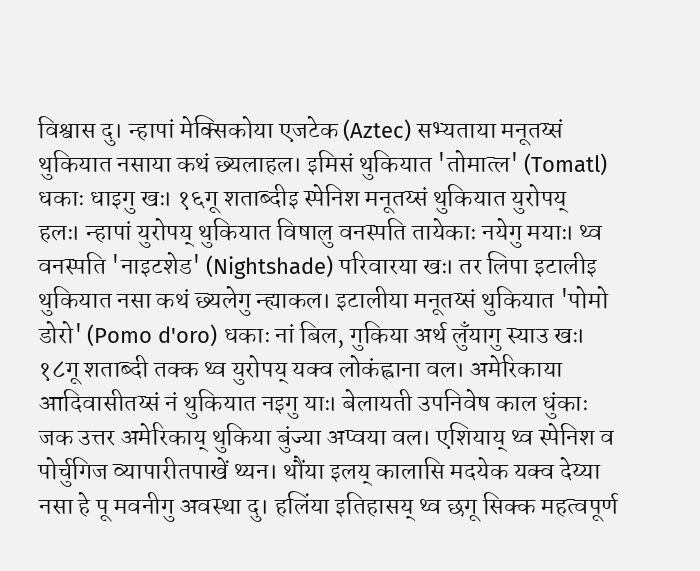विश्वास दु। न्हापां मेक्सिकोया एजटेक (Aztec) सभ्यताया मनूतय्सं थुकियात नसाया कथं छ्यलाहल। इमिसं थुकियात 'तोमात्ल' (Tomatl) धकाः धाइगु खः। १६गू शताब्दीइ स्पेनिश मनूतय्सं थुकियात युरोपय् हलः। न्हापां युरोपय् थुकियात विषालु वनस्पति तायेकाः नयेगु मयाः। थ्व वनस्पति 'नाइटशेड' (Nightshade) परिवारया खः। तर लिपा इटालीइ थुकियात नसा कथं छ्यलेगु न्ह्याकल। इटालीया मनूतय्सं थुकियात 'पोमो डोरो' (Pomo d'oro) धकाः नां बिल, गुकिया अर्थ लुँयागु स्याउ खः। १८गू शताब्दी तक्क थ्व युरोपय् यक्व लोकंह्वाना वल। अमेरिकाया आदिवासीतय्सं नं थुकियात नइगु याः। बेलायती उपनिवेष काल धुंकाः जक उत्तर अमेरिकाय् थुकिया बुंज्या अप्वया वल। एशियाय् थ्व स्पेनिश व पोर्चुगिज व्यापारीतपाखें थ्यन। थौंया इलय् कालासि मदयेक यक्व देय्या नसा हे पू मवनीगु अवस्था दु। हलिंया इतिहासय् थ्व छगू सिक्क महत्वपूर्ण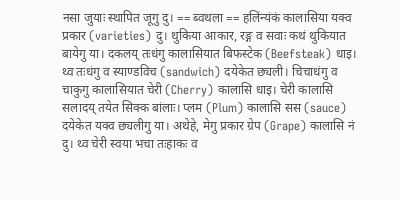नसा जुयाः स्थापित जूगु दु। == ब्वथला == हलिंन्यंकं कालासिया यक्व प्रकार (varieties) दु। थुकिया आकार, रङ्ग व सवाः कथं थुकियात बायेगु या। दकलय् तःधंगु कालासियात बिफस्टेक (Beefsteak) धाइ। थ्व तःधंगु व स्याण्डविच (sandwich) दयेकेत छ्यली। चिचाधंगु व चाकुगु कालासियात चेरी (Cherry) कालासि धाइ। चेरी कालासि सलादय् तयेत सिक्क बांलाः। प्लम (Plum) कालासि सस (sauce) दयेकेत यक्व छ्यलीगु या। अथेहे, मेगु प्रकार ग्रेप (Grape) कालासि नं दु। थ्व चेरी स्वया भचा तःहाकः व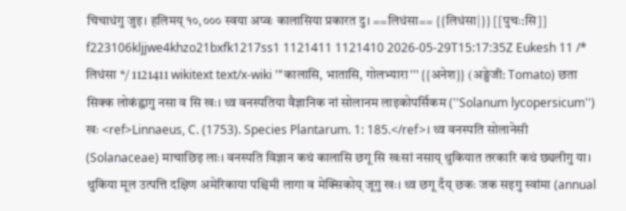चिचाधंगु जुइ। हलिमय् १०,००० स्वया अप्वः कालासिया प्रकारत दु। ==लिधंसा== {{लिधंसा|}} [[पुचः:सि]] f223106kljjwe4khzo21bxfk1217ss1 1121411 1121410 2026-05-29T15:17:35Z Eukesh 11 /* लिधंसा */ 1121411 wikitext text/x-wiki '''कालासि, भातासि, गोलभ्यारा''' {{अनेश}} (अङ्ग्रेजी: Tomato) छता सिक्क लोकंह्वागु नसा व सि खः। थ्व वनस्पतिया वैज्ञानिक नां सोलानम लाइकोपर्सिकम (''Solanum lycopersicum'') खः <ref>Linnaeus, C. (1753). Species Plantarum. 1: 185.</ref>। थ्व वनस्पति सोलानेसी (Solanaceae) माचाछिइ लाः। वनस्पति विज्ञान कथं कालासि छगू सि खःसां नसाय् थुकियात तरकारि कथं छ्यलीगु या। थुकिया मूल उत्पत्ति दक्षिण अमेरिकाया पश्चिमी लागा व मेक्सिकोय् जूगु खः। थ्व छगू दँय् छकः जक सइगु स्वांमा (annual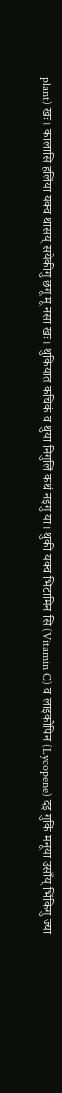plant) खः। कालासि हलिंया यक्व थासय् सयेकीगु छगू मू नसा खः। थुकियात कचिकं व थुया निगुलिं कथं नइगु या। थुकी यक्व भिटामिन सि (Vitamin C) व लाइकोपिन (Lycopene) दइ गुकिं मनूया उसाँय् भिंकिगु ज्या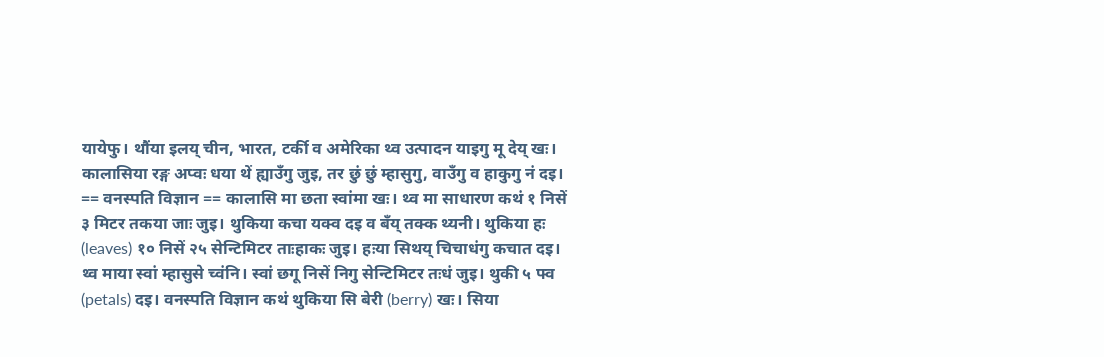यायेफु। थौंया इलय् चीन, भारत, टर्की व अमेरिका थ्व उत्पादन याइगु मू देय् खः। कालासिया रङ्ग अप्वः धया थें ह्याउँगु जुइ, तर छुं छुं म्हासुगु, वाउँगु व हाकुगु नं दइ। == वनस्पति विज्ञान == कालासि मा छता स्वांमा खः। थ्व मा साधारण कथं १ निसें ३ मिटर तकया जाः जुइ। थुकिया कचा यक्व दइ व बँय् तक्क थ्यनी। थुकिया हः (leaves) १० निसें २५ सेन्टिमिटर ताःहाकः जुइ। हःया सिथय् चिचाधंगु कचात दइ। थ्व माया स्वां म्हासुसे च्वंनि। स्वां छगू निसें निगु सेन्टिमिटर तःधं जुइ। थुकी ५ फ्व (petals) दइ। वनस्पति विज्ञान कथं थुकिया सि बेरी (berry) खः। सिया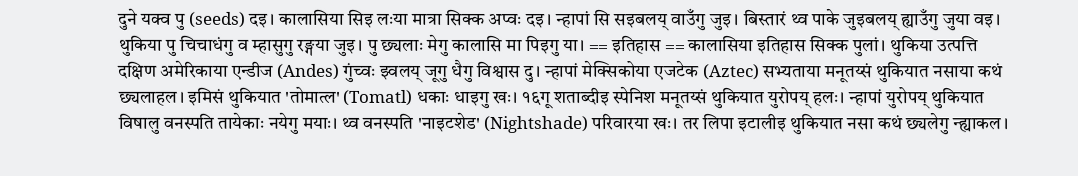दुने यक्व पु (seeds) दइ। कालासिया सिइ लःया मात्रा सिक्क अप्वः दइ। न्हापां सि सइबलय् वाउँगु जुइ। बिस्तारं थ्व पाके जुइबलय् ह्याउँगु जुया वइ। थुकिया पु चिचाधंगु व म्हासुगु रङ्गया जुइ। पु छ्यलाः मेगु कालासि मा पिइगु या। == इतिहास == कालासिया इतिहास सिक्क पुलां। थुकिया उत्पत्ति दक्षिण अमेरिकाया एन्डीज (Andes) गुंच्वः झ्वलय् जूगु धैगु विश्वास दु। न्हापां मेक्सिकोया एजटेक (Aztec) सभ्यताया मनूतय्सं थुकियात नसाया कथं छ्यलाहल। इमिसं थुकियात 'तोमात्ल' (Tomatl) धकाः धाइगु खः। १६गू शताब्दीइ स्पेनिश मनूतय्सं थुकियात युरोपय् हलः। न्हापां युरोपय् थुकियात विषालु वनस्पति तायेकाः नयेगु मयाः। थ्व वनस्पति 'नाइटशेड' (Nightshade) परिवारया खः। तर लिपा इटालीइ थुकियात नसा कथं छ्यलेगु न्ह्याकल।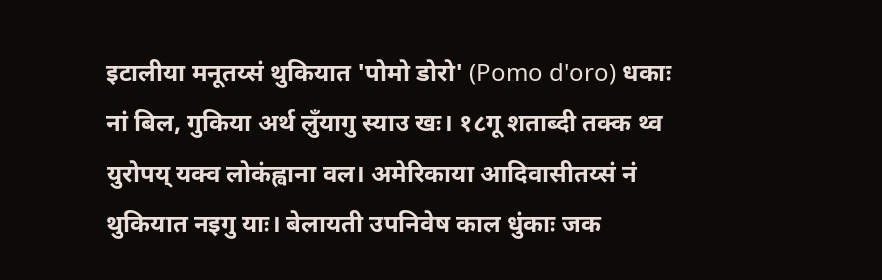इटालीया मनूतय्सं थुकियात 'पोमो डोरो' (Pomo d'oro) धकाः नां बिल, गुकिया अर्थ लुँयागु स्याउ खः। १८गू शताब्दी तक्क थ्व युरोपय् यक्व लोकंह्वाना वल। अमेरिकाया आदिवासीतय्सं नं थुकियात नइगु याः। बेलायती उपनिवेष काल धुंकाः जक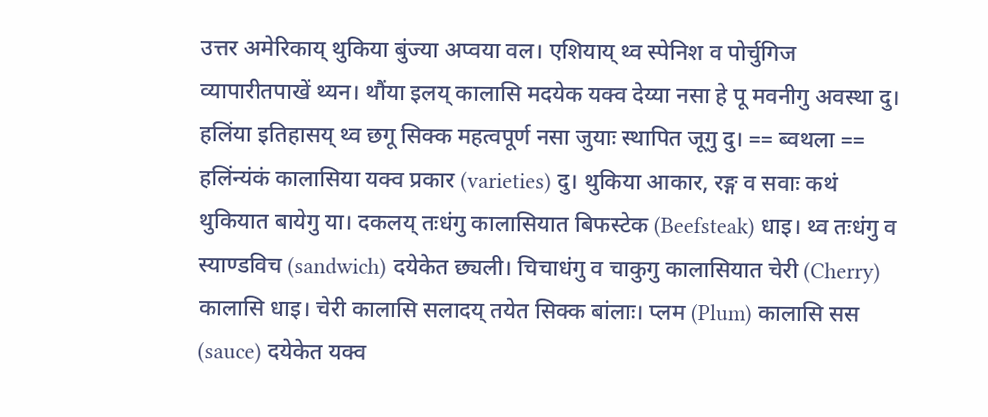उत्तर अमेरिकाय् थुकिया बुंज्या अप्वया वल। एशियाय् थ्व स्पेनिश व पोर्चुगिज व्यापारीतपाखें थ्यन। थौंया इलय् कालासि मदयेक यक्व देय्या नसा हे पू मवनीगु अवस्था दु। हलिंया इतिहासय् थ्व छगू सिक्क महत्वपूर्ण नसा जुयाः स्थापित जूगु दु। == ब्वथला == हलिंन्यंकं कालासिया यक्व प्रकार (varieties) दु। थुकिया आकार, रङ्ग व सवाः कथं थुकियात बायेगु या। दकलय् तःधंगु कालासियात बिफस्टेक (Beefsteak) धाइ। थ्व तःधंगु व स्याण्डविच (sandwich) दयेकेत छ्यली। चिचाधंगु व चाकुगु कालासियात चेरी (Cherry) कालासि धाइ। चेरी कालासि सलादय् तयेत सिक्क बांलाः। प्लम (Plum) कालासि सस (sauce) दयेकेत यक्व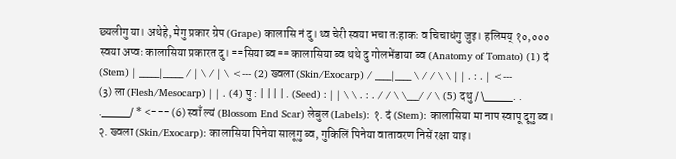छ्यलीगु या। अथेहे, मेगु प्रकार ग्रेप (Grape) कालासि नं दु। थ्व चेरी स्वया भचा तःहाकः व चिचाधंगु जुइ। हलिमय् १०,००० स्वया अप्वः कालासिया प्रकारत दु। ==सिया ब्व== कालासिया ब्व थथे दु गोलभेंडाया ब्व (Anatomy of Tomato) (1) दं (Stem) | _____|_____ / | \ / | \ <--- (2) ख्वला (Skin/Exocarp) / ____|____ \ / / \ \ | | . : . | <--- (3) ला (Flesh/Mesocarp) | | . (4) पु : | | | | . (Seed) : | | \ \ . : . / / \ \___/ / \ (5) दथु / \____. . .____/ * <--- (6) स्वाँ ल्यं (Blossom End Scar) लेबुल (Labels): १. दं (Stem): कालासिया मा नाप स्वापू दूगु ब्व। २. ख्वला (Skin/Exocarp): कालासिया पिनेया सालूगु ब्व, गुकिलिं पिनेया वातावरण निसें रक्षा याइ।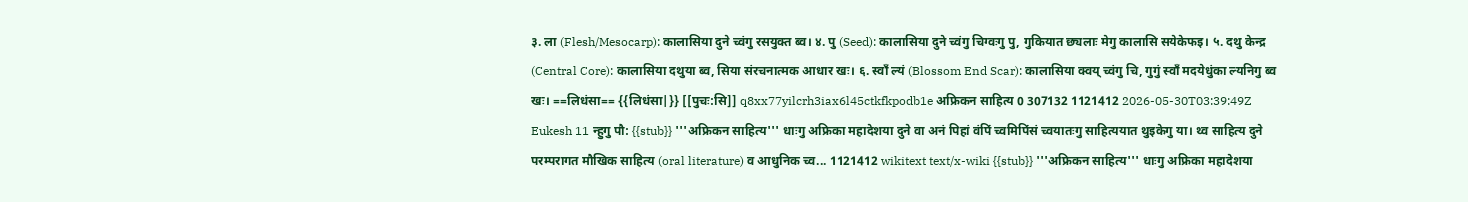३. ला (Flesh/Mesocarp): कालासिया दुने च्वंगु रसयुक्त ब्व। ४. पु (Seed): कालासिया दुने च्वंगु चिग्वःगु पु, गुकियात छ्यलाः मेगु कालासि सयेकेफइ। ५. दथु केन्द्र (Central Core): कालासिया दथुया ब्व, सिया संरचनात्मक आधार खः। ६. स्वाँ ल्यं (Blossom End Scar): कालासिया क्वय् च्वंगु चि, गुगुं स्वाँ मदयेधुंका ल्यनिगु ब्व खः। ==लिधंसा== {{लिधंसा|}} [[पुचः:सि]] q8xx77yilcrh3iax6l45ctkfkpodb1e अफ्रिकन साहित्य 0 307132 1121412 2026-05-30T03:39:49Z Eukesh 11 न्हुगु पौ: {{stub}} '''अफ्रिकन साहित्य''' धाःगु अफ्रिका महादेशया दुने वा अनं पिहां वंपिं च्वमिपिंसं च्वयातःगु साहित्ययात थुइकेगु या। थ्व साहित्य दुने परम्परागत मौखिक साहित्य (oral literature) व आधुनिक च्व... 1121412 wikitext text/x-wiki {{stub}} '''अफ्रिकन साहित्य''' धाःगु अफ्रिका महादेशया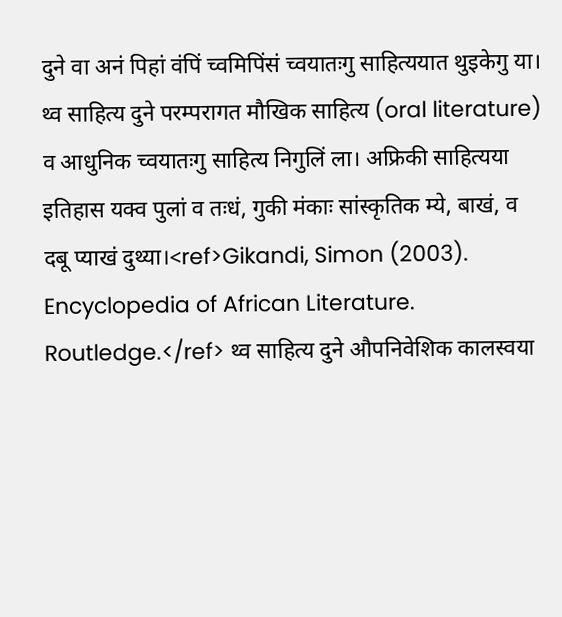दुने वा अनं पिहां वंपिं च्वमिपिंसं च्वयातःगु साहित्ययात थुइकेगु या। थ्व साहित्य दुने परम्परागत मौखिक साहित्य (oral literature) व आधुनिक च्वयातःगु साहित्य निगुलिं ला। अफ्रिकी साहित्यया इतिहास यक्व पुलां व तःधं, गुकी मंकाः सांस्कृतिक म्ये, बाखं, व दबू प्याखं दुथ्या।<ref>Gikandi, Simon (2003). Encyclopedia of African Literature. Routledge.</ref> थ्व साहित्य दुने औपनिवेशिक कालस्वया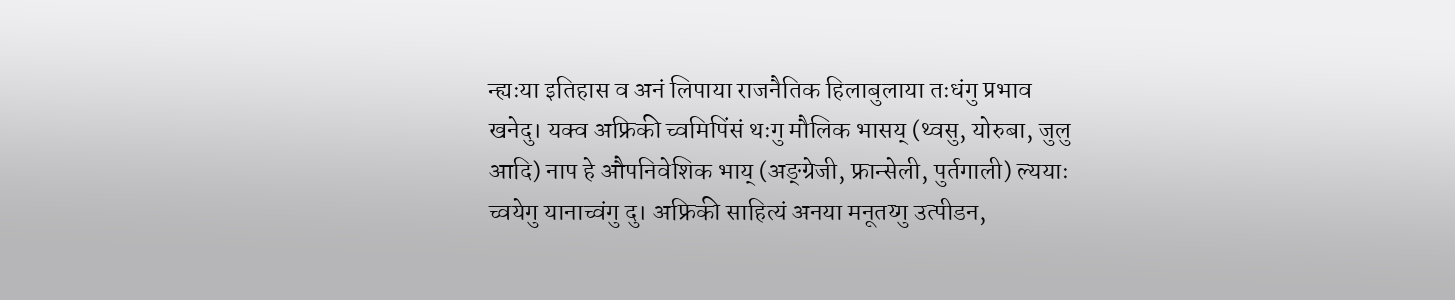न्ह्यःया इतिहास व अनं लिपाया राजनैतिक हिलाबुलाया तःधंगु प्रभाव खनेदु। यक्व अफ्रिकी च्वमिपिंसं थःगु मौलिक भासय् (थ्वसु, योरुबा, जुलु आदि) नाप हे औपनिवेशिक भाय् (अङ्ग्रेजी, फ्रान्सेली, पुर्तगाली) ल्ययाः च्वयेगु यानाच्वंगु दु। अफ्रिकी साहित्यं अनया मनूतय्गु उत्पीडन,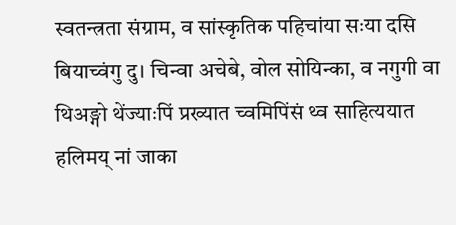स्वतन्त्रता संग्राम, व सांस्कृतिक पहिचांया सःया दसि बियाच्वंगु दु। चिन्वा अचेबे, वोल सोयिन्का, व नगुगी वा थिअङ्गो थेंज्याःपिं प्रख्यात च्वमिपिंसं थ्व साहित्ययात हलिमय् नां जाका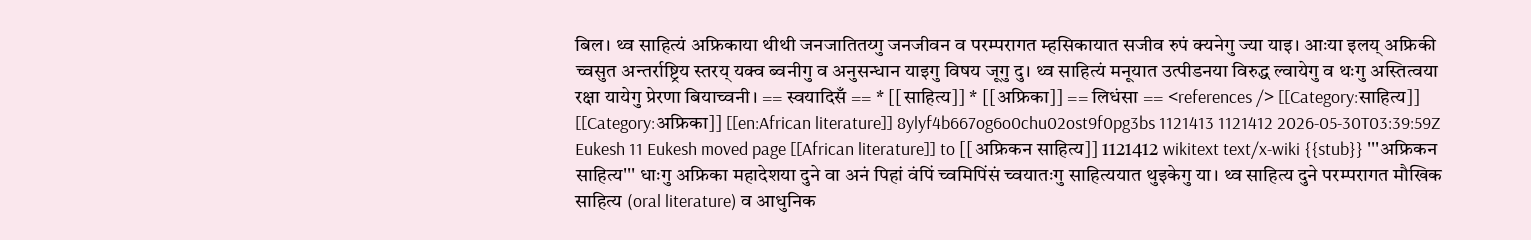बिल। थ्व साहित्यं अफ्रिकाया थीथी जनजातितय्गु जनजीवन व परम्परागत म्हसिकायात सजीव रुपं क्यनेगु ज्या याइ। आःया इलय् अफ्रिकी च्वसुत अन्तर्राष्ट्रिय स्तरय् यक्व ब्वनीगु व अनुसन्धान याइगु विषय जूगु दु। थ्व साहित्यं मनूयात उत्पीडनया विरुद्ध ल्वायेगु व थःगु अस्तित्वया रक्षा यायेगु प्रेरणा बियाच्वनी। == स्वयादिसँ == * [[साहित्य]] * [[अफ्रिका]] == लिधंसा == <references /> [[Category:साहित्य]] [[Category:अफ्रिका]] [[en:African literature]] 8ylyf4b667og6o0chu02ost9f0pg3bs 1121413 1121412 2026-05-30T03:39:59Z Eukesh 11 Eukesh moved page [[African literature]] to [[अफ्रिकन साहित्य]] 1121412 wikitext text/x-wiki {{stub}} '''अफ्रिकन साहित्य''' धाःगु अफ्रिका महादेशया दुने वा अनं पिहां वंपिं च्वमिपिंसं च्वयातःगु साहित्ययात थुइकेगु या। थ्व साहित्य दुने परम्परागत मौखिक साहित्य (oral literature) व आधुनिक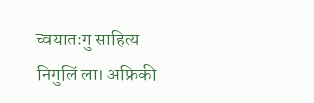च्वयातःगु साहित्य निगुलिं ला। अफ्रिकी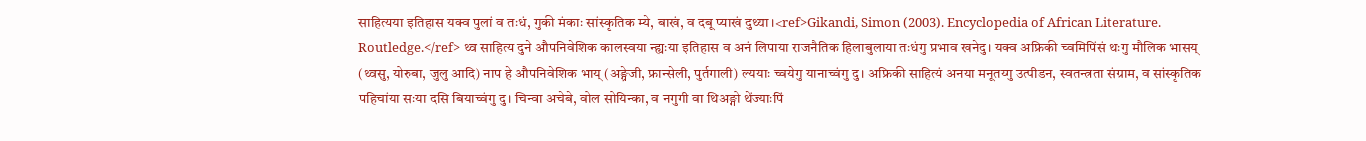साहित्यया इतिहास यक्व पुलां व तःधं, गुकी मंकाः सांस्कृतिक म्ये, बाखं, व दबू प्याखं दुथ्या।<ref>Gikandi, Simon (2003). Encyclopedia of African Literature. Routledge.</ref> थ्व साहित्य दुने औपनिवेशिक कालस्वया न्ह्यःया इतिहास व अनं लिपाया राजनैतिक हिलाबुलाया तःधंगु प्रभाव खनेदु। यक्व अफ्रिकी च्वमिपिंसं थःगु मौलिक भासय् (थ्वसु, योरुबा, जुलु आदि) नाप हे औपनिवेशिक भाय् (अङ्ग्रेजी, फ्रान्सेली, पुर्तगाली) ल्ययाः च्वयेगु यानाच्वंगु दु। अफ्रिकी साहित्यं अनया मनूतय्गु उत्पीडन, स्वतन्त्रता संग्राम, व सांस्कृतिक पहिचांया सःया दसि बियाच्वंगु दु। चिन्वा अचेबे, वोल सोयिन्का, व नगुगी वा थिअङ्गो थेंज्याःपिं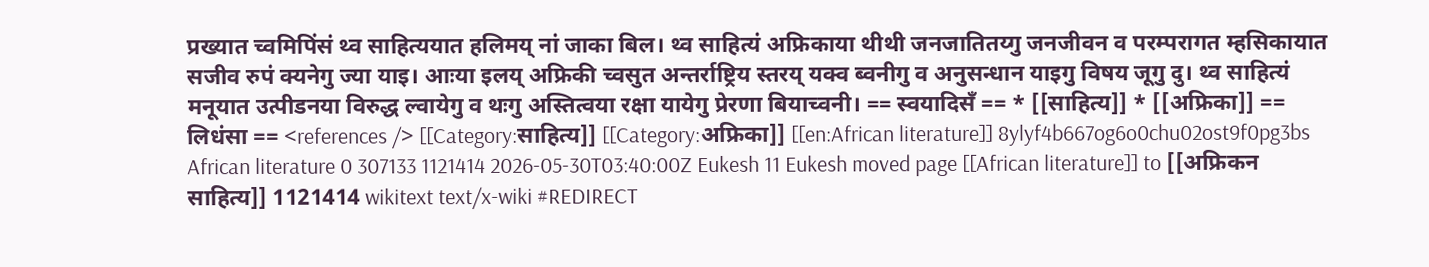प्रख्यात च्वमिपिंसं थ्व साहित्ययात हलिमय् नां जाका बिल। थ्व साहित्यं अफ्रिकाया थीथी जनजातितय्गु जनजीवन व परम्परागत म्हसिकायात सजीव रुपं क्यनेगु ज्या याइ। आःया इलय् अफ्रिकी च्वसुत अन्तर्राष्ट्रिय स्तरय् यक्व ब्वनीगु व अनुसन्धान याइगु विषय जूगु दु। थ्व साहित्यं मनूयात उत्पीडनया विरुद्ध ल्वायेगु व थःगु अस्तित्वया रक्षा यायेगु प्रेरणा बियाच्वनी। == स्वयादिसँ == * [[साहित्य]] * [[अफ्रिका]] == लिधंसा == <references /> [[Category:साहित्य]] [[Category:अफ्रिका]] [[en:African literature]] 8ylyf4b667og6o0chu02ost9f0pg3bs African literature 0 307133 1121414 2026-05-30T03:40:00Z Eukesh 11 Eukesh moved page [[African literature]] to [[अफ्रिकन साहित्य]] 1121414 wikitext text/x-wiki #REDIRECT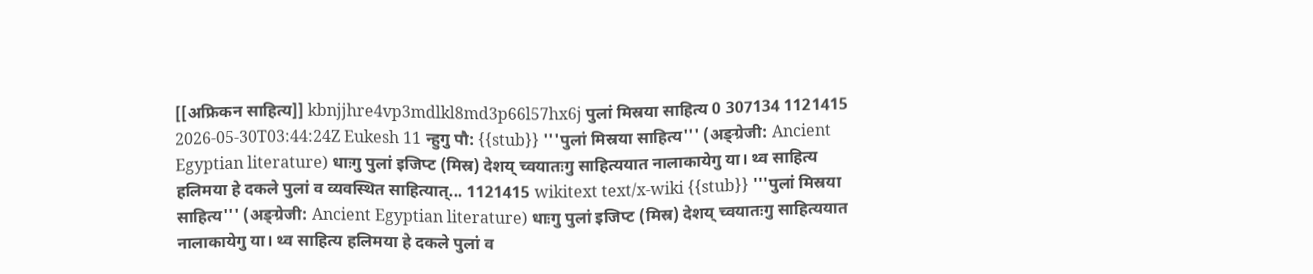[[अफ्रिकन साहित्य]] kbnjjhre4vp3mdlkl8md3p66l57hx6j पुलां मिस्रया साहित्य 0 307134 1121415 2026-05-30T03:44:24Z Eukesh 11 न्हुगु पौ: {{stub}} '''पुलां मिस्रया साहित्य''' (अङ्ग्रेजी: Ancient Egyptian literature) धाःगु पुलां इजिप्ट (मिस्र) देशय् च्वयातःगु साहित्ययात नालाकायेगु या। थ्व साहित्य हलिमया हे दकले पुलां व व्यवस्थित साहित्यात्... 1121415 wikitext text/x-wiki {{stub}} '''पुलां मिस्रया साहित्य''' (अङ्ग्रेजी: Ancient Egyptian literature) धाःगु पुलां इजिप्ट (मिस्र) देशय् च्वयातःगु साहित्ययात नालाकायेगु या। थ्व साहित्य हलिमया हे दकले पुलां व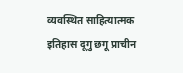व्यवस्थित साहित्यात्मक इतिहास दूगु छगू प्राचीन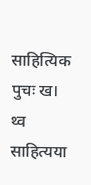साहित्यिक पुचः ख। थ्व साहित्यया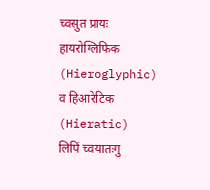च्वसुत प्रायः हायरोग्लिफिक (Hieroglyphic) व हिआरेटिक (Hieratic) लिपिं च्वयातःगु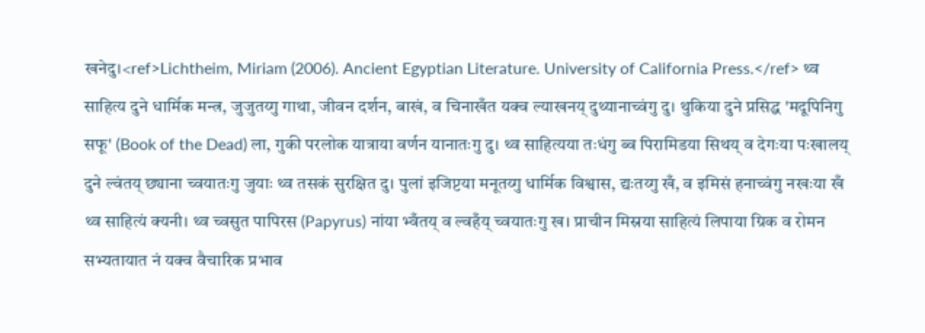खनेदु।<ref>Lichtheim, Miriam (2006). Ancient Egyptian Literature. University of California Press.</ref> थ्व साहित्य दुने धार्मिक मन्त्र, जुजुतय्गु गाथा, जीवन दर्शन, बाखं, व चिनाखँत यक्व ल्याखनय् दुथ्यानाच्वंगु दु। थुकिया दुने प्रसिद्ध 'मदूपिनिगु सफू' (Book of the Dead) ला, गुकी परलोक यात्राया वर्णन यानातःगु दु। थ्व साहित्यया तःधंगु ब्व पिरामिडया सिथय् व देगःया पःखालय् दुने ल्वंतय् छ्याना च्वयातःगु जुयाः थ्व तसकं सुरक्षित दु। पुलां इजिप्टया मनूतय्गु धार्मिक विश्वास, द्यःतय्गु खँ, व इमिसं हनाच्वंगु नखःया खँ थ्व साहित्यं क्यनी। थ्व च्वसुत पापिरस (Papyrus) नांया भ्वँतय् व ल्वहँय् च्वयातःगु ख। प्राचीन मिस्रया साहित्यं लिपाया ग्रिक व रोमन सभ्यतायात नं यक्व वैचारिक प्रभाव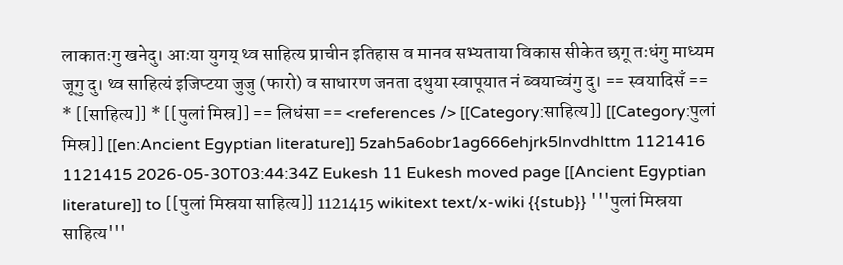लाकातःगु खनेदु। आःया युगय् थ्व साहित्य प्राचीन इतिहास व मानव सभ्यताया विकास सीकेत छगू तःधंगु माध्यम जूगु दु। थ्व साहित्यं इजिप्टया जुजु (फारो) व साधारण जनता दथुया स्वापूयात नं ब्वयाच्वंगु दु। == स्वयादिसँ == * [[साहित्य]] * [[पुलां मिस्र]] == लिधंसा == <references /> [[Category:साहित्य]] [[Category:पुलां मिस्र]] [[en:Ancient Egyptian literature]] 5zah5a6obr1ag666ehjrk5lnvdhlttm 1121416 1121415 2026-05-30T03:44:34Z Eukesh 11 Eukesh moved page [[Ancient Egyptian literature]] to [[पुलां मिस्रया साहित्य]] 1121415 wikitext text/x-wiki {{stub}} '''पुलां मिस्रया साहित्य'''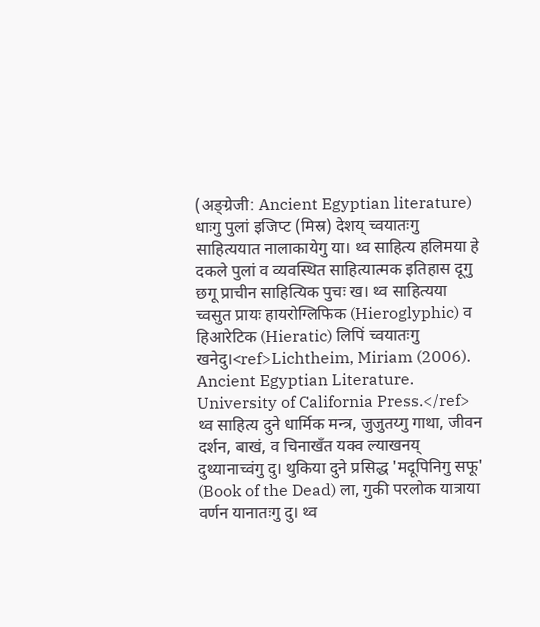(अङ्ग्रेजी: Ancient Egyptian literature) धाःगु पुलां इजिप्ट (मिस्र) देशय् च्वयातःगु साहित्ययात नालाकायेगु या। थ्व साहित्य हलिमया हे दकले पुलां व व्यवस्थित साहित्यात्मक इतिहास दूगु छगू प्राचीन साहित्यिक पुचः ख। थ्व साहित्यया च्वसुत प्रायः हायरोग्लिफिक (Hieroglyphic) व हिआरेटिक (Hieratic) लिपिं च्वयातःगु खनेदु।<ref>Lichtheim, Miriam (2006). Ancient Egyptian Literature. University of California Press.</ref> थ्व साहित्य दुने धार्मिक मन्त्र, जुजुतय्गु गाथा, जीवन दर्शन, बाखं, व चिनाखँत यक्व ल्याखनय् दुथ्यानाच्वंगु दु। थुकिया दुने प्रसिद्ध 'मदूपिनिगु सफू' (Book of the Dead) ला, गुकी परलोक यात्राया वर्णन यानातःगु दु। थ्व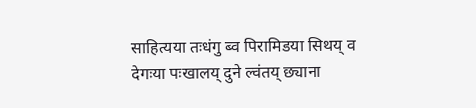साहित्यया तःधंगु ब्व पिरामिडया सिथय् व देगःया पःखालय् दुने ल्वंतय् छ्याना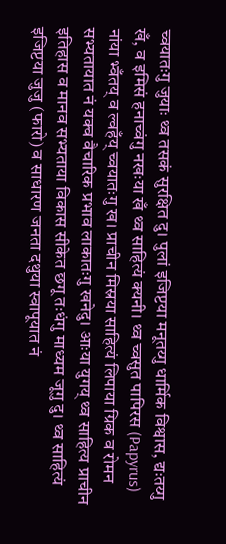च्वयातःगु जुयाः थ्व तसकं सुरक्षित दु। पुलां इजिप्टया मनूतय्गु धार्मिक विश्वास, द्यःतय्गु खँ, व इमिसं हनाच्वंगु नखःया खँ थ्व साहित्यं क्यनी। थ्व च्वसुत पापिरस (Papyrus) नांया भ्वँतय् व ल्वहँय् च्वयातःगु ख। प्राचीन मिस्रया साहित्यं लिपाया ग्रिक व रोमन सभ्यतायात नं यक्व वैचारिक प्रभाव लाकातःगु खनेदु। आःया युगय् थ्व साहित्य प्राचीन इतिहास व मानव सभ्यताया विकास सीकेत छगू तःधंगु माध्यम जूगु दु। थ्व साहित्यं इजिप्टया जुजु (फारो) व साधारण जनता दथुया स्वापूयात नं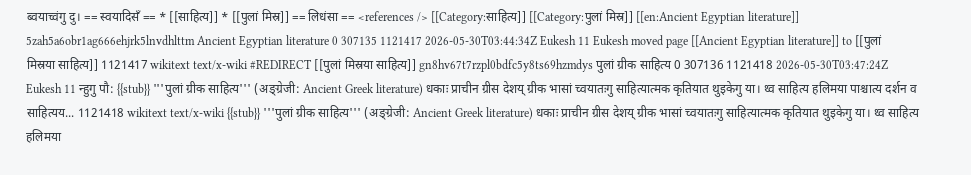ब्वयाच्वंगु दु। == स्वयादिसँ == * [[साहित्य]] * [[पुलां मिस्र]] == लिधंसा == <references /> [[Category:साहित्य]] [[Category:पुलां मिस्र]] [[en:Ancient Egyptian literature]] 5zah5a6obr1ag666ehjrk5lnvdhlttm Ancient Egyptian literature 0 307135 1121417 2026-05-30T03:44:34Z Eukesh 11 Eukesh moved page [[Ancient Egyptian literature]] to [[पुलां मिस्रया साहित्य]] 1121417 wikitext text/x-wiki #REDIRECT [[पुलां मिस्रया साहित्य]] gn8hv67t7rzpl0bdfc5y8ts69hzmdys पुलां ग्रीक साहित्य 0 307136 1121418 2026-05-30T03:47:24Z Eukesh 11 न्हुगु पौ: {{stub}} '''पुलां ग्रीक साहित्य''' (अङ्ग्रेजी: Ancient Greek literature) धकाः प्राचीन ग्रीस देशय् ग्रीक भासां च्वयातःगु साहित्यात्मक कृतियात थुइकेगु या। थ्व साहित्य हलिमया पाश्चात्य दर्शन व साहित्यय... 1121418 wikitext text/x-wiki {{stub}} '''पुलां ग्रीक साहित्य''' (अङ्ग्रेजी: Ancient Greek literature) धकाः प्राचीन ग्रीस देशय् ग्रीक भासां च्वयातःगु साहित्यात्मक कृतियात थुइकेगु या। थ्व साहित्य हलिमया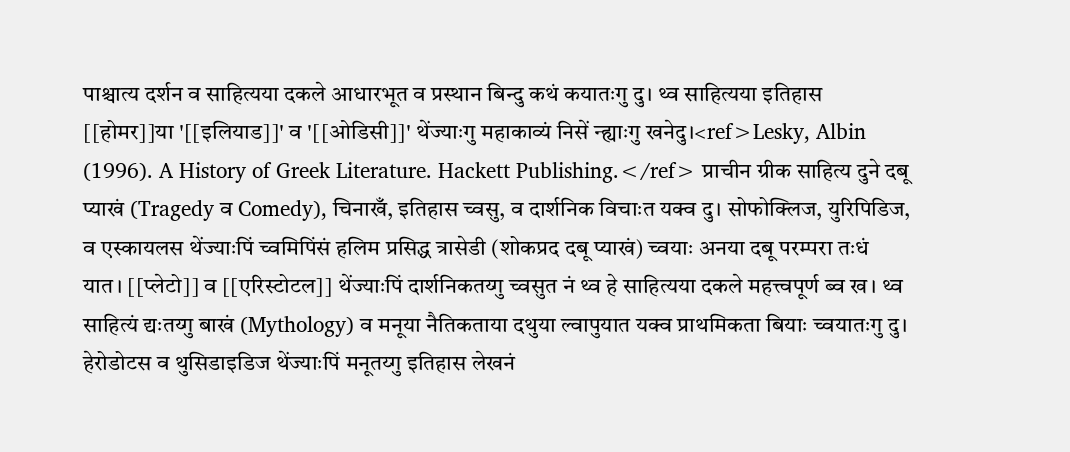पाश्चात्य दर्शन व साहित्यया दकले आधारभूत व प्रस्थान बिन्दु कथं कयातःगु दु। थ्व साहित्यया इतिहास [[होमर]]या '[[इलियाड]]' व '[[ओडिसी]]' थेंज्याःगु महाकाव्यं निसें न्ह्याःगु खनेदु।<ref>Lesky, Albin (1996). A History of Greek Literature. Hackett Publishing.</ref> प्राचीन ग्रीक साहित्य दुने दबू प्याखं (Tragedy व Comedy), चिनाखँ, इतिहास च्वसु, व दार्शनिक विचाःत यक्व दु। सोफोक्लिज, युरिपिडिज, व एस्कायलस थेंज्याःपिं च्वमिपिंसं हलिम प्रसिद्ध त्रासेडी (शोकप्रद दबू प्याखं) च्वयाः अनया दबू परम्परा तःधं यात। [[प्लेटो]] व [[एरिस्टोटल]] थेंज्याःपिं दार्शनिकतय्गु च्वसुत नं थ्व हे साहित्यया दकले महत्त्वपूर्ण ब्व ख। थ्व साहित्यं द्यःतय्गु बाखं (Mythology) व मनूया नैतिकताया दथुया ल्वापुयात यक्व प्राथमिकता बियाः च्वयातःगु दु। हेरोडोटस व थुसिडाइडिज थेंज्याःपिं मनूतय्गु इतिहास लेखनं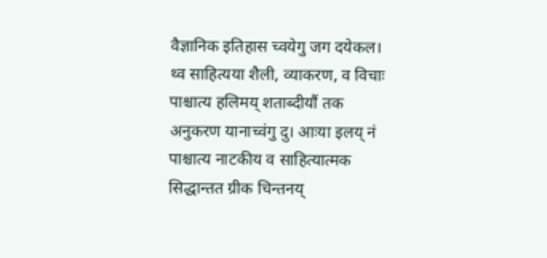वैज्ञानिक इतिहास च्वयेगु जग दयेकल। थ्व साहित्यया शैली, व्याकरण, व विचाः पाश्चात्य हलिमय् शताब्दीयौं तक अनुकरण यानाच्वंगु दु। आःया इलय् नं पाश्चात्य नाटकीय व साहित्यात्मक सिद्धान्तत ग्रीक चिन्तनय्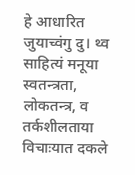हे आधारित जुयाच्वंगु दु। थ्व साहित्यं मनूया स्वतन्त्रता, लोकतन्त्र, व तर्कशीलताया विचाःयात दकले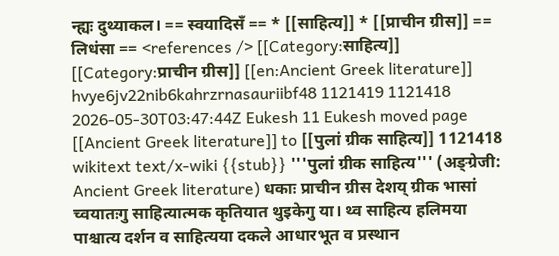न्ह्यः दुथ्याकल। == स्वयादिसँ == * [[साहित्य]] * [[प्राचीन ग्रीस]] == लिधंसा == <references /> [[Category:साहित्य]] [[Category:प्राचीन ग्रीस]] [[en:Ancient Greek literature]] hvye6jv22nib6kahrzrnasauriibf48 1121419 1121418 2026-05-30T03:47:44Z Eukesh 11 Eukesh moved page [[Ancient Greek literature]] to [[पुलां ग्रीक साहित्य]] 1121418 wikitext text/x-wiki {{stub}} '''पुलां ग्रीक साहित्य''' (अङ्ग्रेजी: Ancient Greek literature) धकाः प्राचीन ग्रीस देशय् ग्रीक भासां च्वयातःगु साहित्यात्मक कृतियात थुइकेगु या। थ्व साहित्य हलिमया पाश्चात्य दर्शन व साहित्यया दकले आधारभूत व प्रस्थान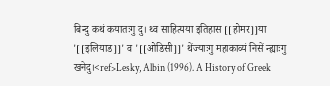बिन्दु कथं कयातःगु दु। थ्व साहित्यया इतिहास [[होमर]]या '[[इलियाड]]' व '[[ओडिसी]]' थेंज्याःगु महाकाव्यं निसें न्ह्याःगु खनेदु।<ref>Lesky, Albin (1996). A History of Greek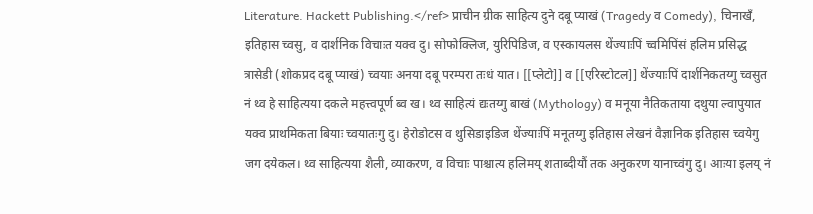Literature. Hackett Publishing.</ref> प्राचीन ग्रीक साहित्य दुने दबू प्याखं (Tragedy व Comedy), चिनाखँ, इतिहास च्वसु, व दार्शनिक विचाःत यक्व दु। सोफोक्लिज, युरिपिडिज, व एस्कायलस थेंज्याःपिं च्वमिपिंसं हलिम प्रसिद्ध त्रासेडी (शोकप्रद दबू प्याखं) च्वयाः अनया दबू परम्परा तःधं यात। [[प्लेटो]] व [[एरिस्टोटल]] थेंज्याःपिं दार्शनिकतय्गु च्वसुत नं थ्व हे साहित्यया दकले महत्त्वपूर्ण ब्व ख। थ्व साहित्यं द्यःतय्गु बाखं (Mythology) व मनूया नैतिकताया दथुया ल्वापुयात यक्व प्राथमिकता बियाः च्वयातःगु दु। हेरोडोटस व थुसिडाइडिज थेंज्याःपिं मनूतय्गु इतिहास लेखनं वैज्ञानिक इतिहास च्वयेगु जग दयेकल। थ्व साहित्यया शैली, व्याकरण, व विचाः पाश्चात्य हलिमय् शताब्दीयौं तक अनुकरण यानाच्वंगु दु। आःया इलय् नं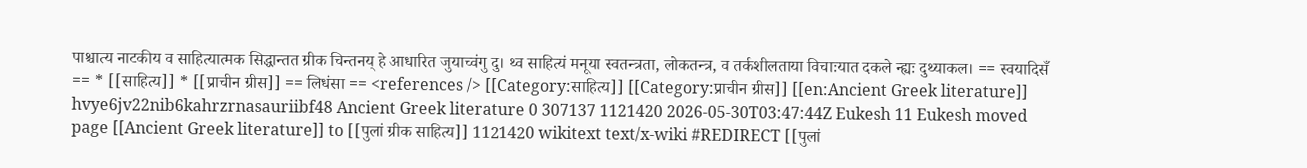पाश्चात्य नाटकीय व साहित्यात्मक सिद्धान्तत ग्रीक चिन्तनय् हे आधारित जुयाच्वंगु दु। थ्व साहित्यं मनूया स्वतन्त्रता, लोकतन्त्र, व तर्कशीलताया विचाःयात दकले न्ह्यः दुथ्याकल। == स्वयादिसँ == * [[साहित्य]] * [[प्राचीन ग्रीस]] == लिधंसा == <references /> [[Category:साहित्य]] [[Category:प्राचीन ग्रीस]] [[en:Ancient Greek literature]] hvye6jv22nib6kahrzrnasauriibf48 Ancient Greek literature 0 307137 1121420 2026-05-30T03:47:44Z Eukesh 11 Eukesh moved page [[Ancient Greek literature]] to [[पुलां ग्रीक साहित्य]] 1121420 wikitext text/x-wiki #REDIRECT [[पुलां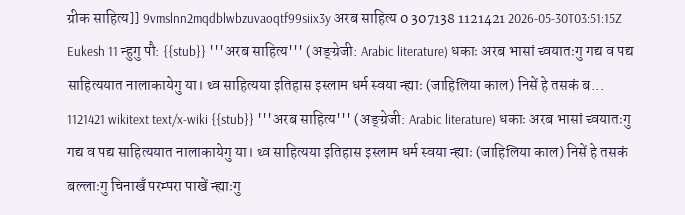ग्रीक साहित्य]] 9vmslnn2mqdblwbzuvaoqtf99siix3y अरब साहित्य 0 307138 1121421 2026-05-30T03:51:15Z Eukesh 11 न्हुगु पौ: {{stub}} '''अरब साहित्य''' (अङ्ग्रेजी: Arabic literature) धकाः अरब भासां च्वयातःगु गद्य व पद्य साहित्ययात नालाकायेगु या। थ्व साहित्यया इतिहास इस्लाम धर्म स्वया न्ह्याः (जाहिलिया काल) निसें हे तसकं ब... 1121421 wikitext text/x-wiki {{stub}} '''अरब साहित्य''' (अङ्ग्रेजी: Arabic literature) धकाः अरब भासां च्वयातःगु गद्य व पद्य साहित्ययात नालाकायेगु या। थ्व साहित्यया इतिहास इस्लाम धर्म स्वया न्ह्याः (जाहिलिया काल) निसें हे तसकं बल्लाःगु चिनाखँ परम्परा पाखें न्ह्याःगु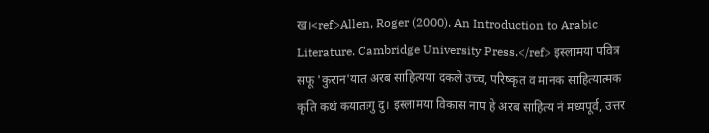ख।<ref>Allen, Roger (2000). An Introduction to Arabic Literature. Cambridge University Press.</ref> इस्लामया पवित्र सफू 'कुरान'यात अरब साहित्यया दकले उच्च, परिष्कृत व मानक साहित्यात्मक कृति कथं कयातःगु दु। इस्लामया विकास नाप हे अरब साहित्य नं मध्यपूर्व, उत्तर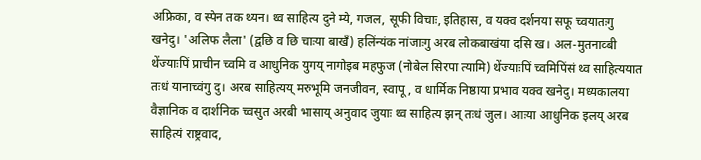अफ्रिका, व स्पेन तक थ्यन। थ्व साहित्य दुने म्ये, गजल, सूफी विचाः, इतिहास, व यक्व दर्शनया सफू च्वयातःगु खनेदु। 'अलिफ लैला' (द्वछि व छि चाःया बाखँ) हलिंन्यंक नांजाःगु अरब लोकबाखंया दसि ख। अल-मुतनाव्बी थेंज्याःपिं प्राचीन च्वमि व आधुनिक युगय् नागोइब महफुज (नोबेल सिरपा त्यामि) थेंज्याःपिं च्वमिपिंसं थ्व साहित्ययात तःधं यानाच्वंगु दु। अरब साहित्यय् मरुभूमि जनजीवन, स्वापू, व धार्मिक निष्ठाया प्रभाव यक्व खनेदु। मध्यकालया वैज्ञानिक व दार्शनिक च्वसुत अरबी भासाय् अनुवाद जुयाः थ्व साहित्य झन् तःधं जुल। आःया आधुनिक इलय् अरब साहित्यं राष्ट्रवाद,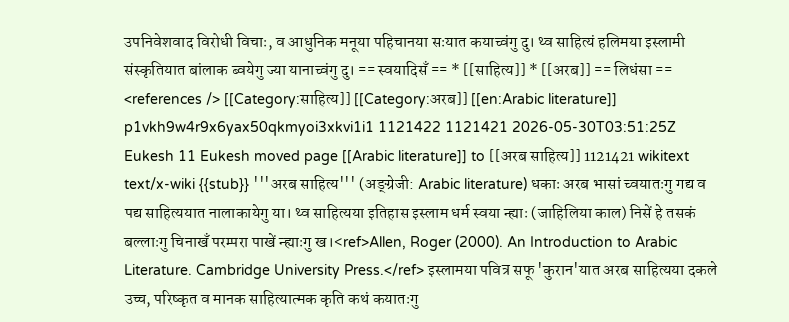उपनिवेशवाद विरोधी विचाः, व आधुनिक मनूया पहिचानया सःयात कयाच्वंगु दु। थ्व साहित्यं हलिमया इस्लामी संस्कृतियात बांलाक ब्वयेगु ज्या यानाच्वंगु दु। == स्वयादिसँ == * [[साहित्य]] * [[अरब]] == लिधंसा == <references /> [[Category:साहित्य]] [[Category:अरब]] [[en:Arabic literature]] p1vkh9w4r9x6yax50qkmyoi3xkvi1i1 1121422 1121421 2026-05-30T03:51:25Z Eukesh 11 Eukesh moved page [[Arabic literature]] to [[अरब साहित्य]] 1121421 wikitext text/x-wiki {{stub}} '''अरब साहित्य''' (अङ्ग्रेजी: Arabic literature) धकाः अरब भासां च्वयातःगु गद्य व पद्य साहित्ययात नालाकायेगु या। थ्व साहित्यया इतिहास इस्लाम धर्म स्वया न्ह्याः (जाहिलिया काल) निसें हे तसकं बल्लाःगु चिनाखँ परम्परा पाखें न्ह्याःगु ख।<ref>Allen, Roger (2000). An Introduction to Arabic Literature. Cambridge University Press.</ref> इस्लामया पवित्र सफू 'कुरान'यात अरब साहित्यया दकले उच्च, परिष्कृत व मानक साहित्यात्मक कृति कथं कयातःगु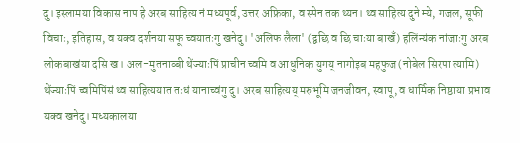दु। इस्लामया विकास नाप हे अरब साहित्य नं मध्यपूर्व, उत्तर अफ्रिका, व स्पेन तक थ्यन। थ्व साहित्य दुने म्ये, गजल, सूफी विचाः, इतिहास, व यक्व दर्शनया सफू च्वयातःगु खनेदु। 'अलिफ लैला' (द्वछि व छि चाःया बाखँ) हलिंन्यंक नांजाःगु अरब लोकबाखंया दसि ख। अल-मुतनाव्बी थेंज्याःपिं प्राचीन च्वमि व आधुनिक युगय् नागोइब महफुज (नोबेल सिरपा त्यामि) थेंज्याःपिं च्वमिपिंसं थ्व साहित्ययात तःधं यानाच्वंगु दु। अरब साहित्यय् मरुभूमि जनजीवन, स्वापू, व धार्मिक निष्ठाया प्रभाव यक्व खनेदु। मध्यकालया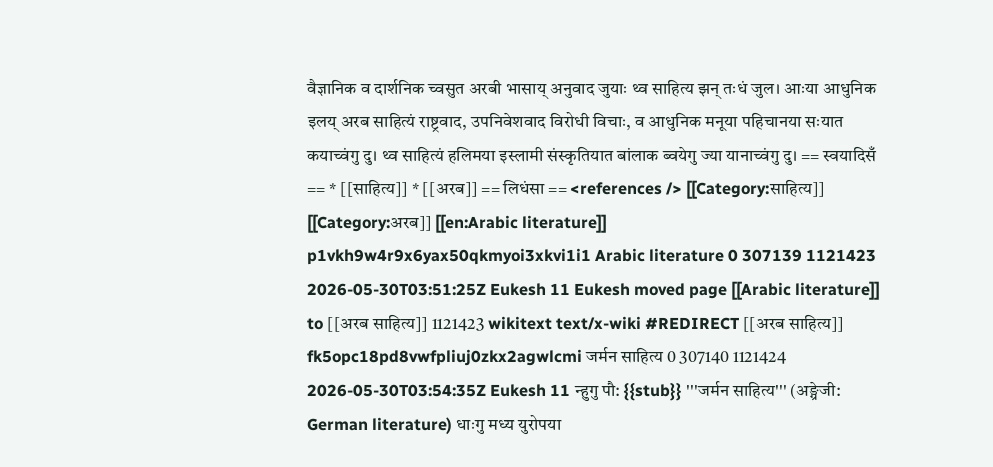वैज्ञानिक व दार्शनिक च्वसुत अरबी भासाय् अनुवाद जुयाः थ्व साहित्य झन् तःधं जुल। आःया आधुनिक इलय् अरब साहित्यं राष्ट्रवाद, उपनिवेशवाद विरोधी विचाः, व आधुनिक मनूया पहिचानया सःयात कयाच्वंगु दु। थ्व साहित्यं हलिमया इस्लामी संस्कृतियात बांलाक ब्वयेगु ज्या यानाच्वंगु दु। == स्वयादिसँ == * [[साहित्य]] * [[अरब]] == लिधंसा == <references /> [[Category:साहित्य]] [[Category:अरब]] [[en:Arabic literature]] p1vkh9w4r9x6yax50qkmyoi3xkvi1i1 Arabic literature 0 307139 1121423 2026-05-30T03:51:25Z Eukesh 11 Eukesh moved page [[Arabic literature]] to [[अरब साहित्य]] 1121423 wikitext text/x-wiki #REDIRECT [[अरब साहित्य]] fk5opc18pd8vwfpliuj0zkx2agwlcmi जर्मन साहित्य 0 307140 1121424 2026-05-30T03:54:35Z Eukesh 11 न्हुगु पौ: {{stub}} '''जर्मन साहित्य''' (अङ्ग्रेजी: German literature) धाःगु मध्य युरोपया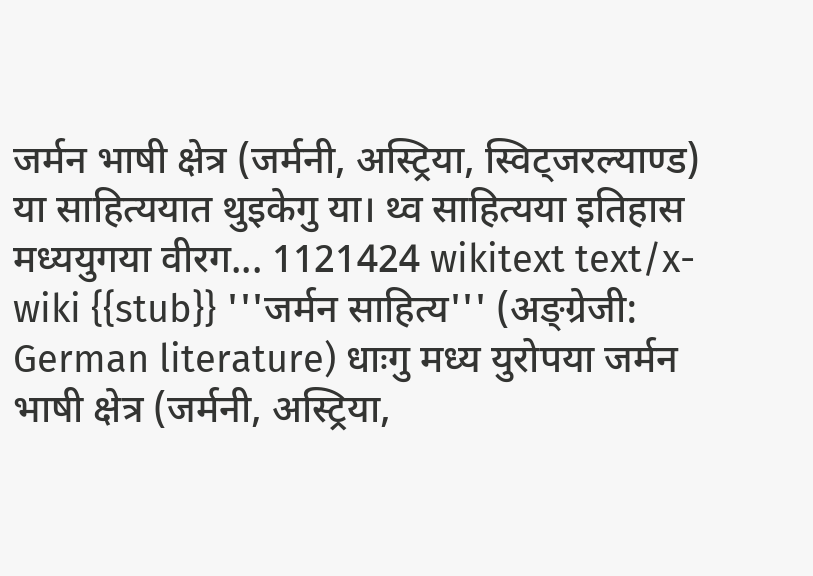जर्मन भाषी क्षेत्र (जर्मनी, अस्ट्रिया, स्विट्जरल्याण्ड) या साहित्ययात थुइकेगु या। थ्व साहित्यया इतिहास मध्ययुगया वीरग... 1121424 wikitext text/x-wiki {{stub}} '''जर्मन साहित्य''' (अङ्ग्रेजी: German literature) धाःगु मध्य युरोपया जर्मन भाषी क्षेत्र (जर्मनी, अस्ट्रिया,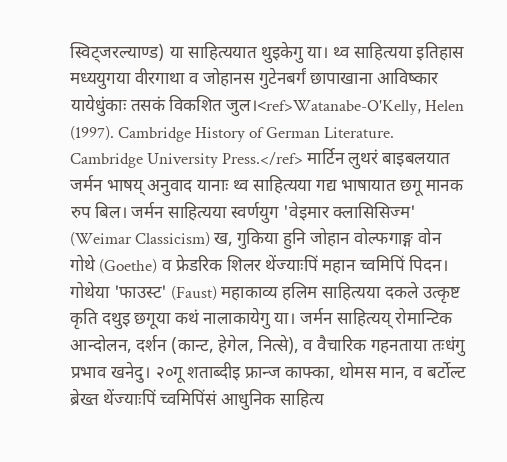स्विट्जरल्याण्ड) या साहित्ययात थुइकेगु या। थ्व साहित्यया इतिहास मध्ययुगया वीरगाथा व जोहानस गुटेनबर्गं छापाखाना आविष्कार यायेधुंकाः तसकं विकशित जुल।<ref>Watanabe-O'Kelly, Helen (1997). Cambridge History of German Literature. Cambridge University Press.</ref> मार्टिन लुथरं बाइबलयात जर्मन भाषय् अनुवाद यानाः थ्व साहित्यया गद्य भाषायात छगू मानक रुप बिल। जर्मन साहित्यया स्वर्णयुग 'वेइमार क्लासिसिज्म' (Weimar Classicism) ख, गुकिया हुनि जोहान वोल्फगाङ्ग वोन गोथे (Goethe) व फ्रेडरिक शिलर थेंज्याःपिं महान च्वमिपिं पिदन। गोथेया 'फाउस्ट' (Faust) महाकाव्य हलिम साहित्यया दकले उत्कृष्ट कृति दथुइ छगूया कथं नालाकायेगु या। जर्मन साहित्यय् रोमान्टिक आन्दोलन, दर्शन (कान्ट, हेगेल, नित्से), व वैचारिक गहनताया तःधंगु प्रभाव खनेदु। २०गू शताब्दीइ फ्रान्ज काफ्का, थोमस मान, व बर्टोल्ट ब्रेख्त थेंज्याःपिं च्वमिपिंसं आधुनिक साहित्य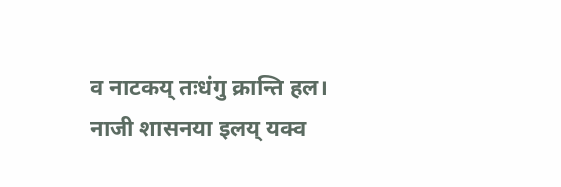व नाटकय् तःधंगु क्रान्ति हल। नाजी शासनया इलय् यक्व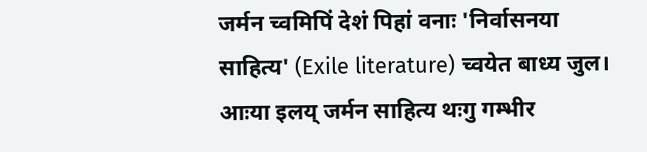जर्मन च्वमिपिं देशं पिहां वनाः 'निर्वासनया साहित्य' (Exile literature) च्वयेत बाध्य जुल। आःया इलय् जर्मन साहित्य थःगु गम्भीर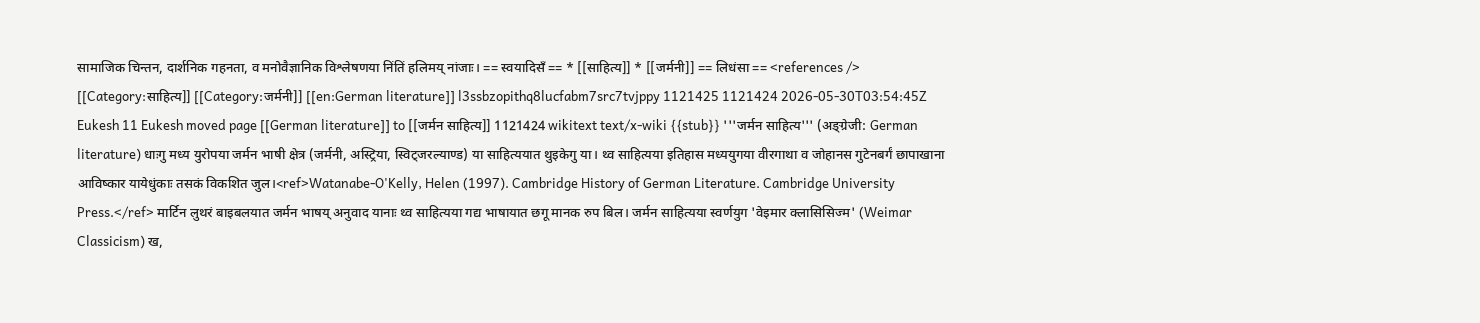सामाजिक चिन्तन, दार्शनिक गहनता, व मनोवैज्ञानिक विश्लेषणया निंतिं हलिमय् नांजाः। == स्वयादिसँ == * [[साहित्य]] * [[जर्मनी]] == लिधंसा == <references /> [[Category:साहित्य]] [[Category:जर्मनी]] [[en:German literature]] l3ssbzopithq8lucfabm7src7tvjppy 1121425 1121424 2026-05-30T03:54:45Z Eukesh 11 Eukesh moved page [[German literature]] to [[जर्मन साहित्य]] 1121424 wikitext text/x-wiki {{stub}} '''जर्मन साहित्य''' (अङ्ग्रेजी: German literature) धाःगु मध्य युरोपया जर्मन भाषी क्षेत्र (जर्मनी, अस्ट्रिया, स्विट्जरल्याण्ड) या साहित्ययात थुइकेगु या। थ्व साहित्यया इतिहास मध्ययुगया वीरगाथा व जोहानस गुटेनबर्गं छापाखाना आविष्कार यायेधुंकाः तसकं विकशित जुल।<ref>Watanabe-O'Kelly, Helen (1997). Cambridge History of German Literature. Cambridge University Press.</ref> मार्टिन लुथरं बाइबलयात जर्मन भाषय् अनुवाद यानाः थ्व साहित्यया गद्य भाषायात छगू मानक रुप बिल। जर्मन साहित्यया स्वर्णयुग 'वेइमार क्लासिसिज्म' (Weimar Classicism) ख,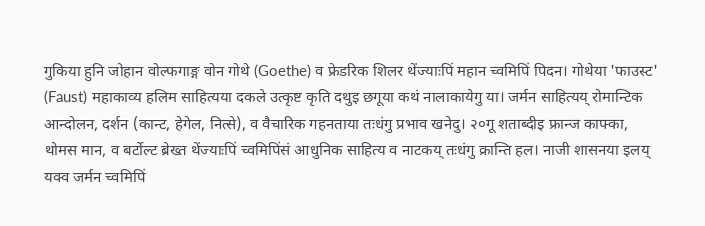गुकिया हुनि जोहान वोल्फगाङ्ग वोन गोथे (Goethe) व फ्रेडरिक शिलर थेंज्याःपिं महान च्वमिपिं पिदन। गोथेया 'फाउस्ट' (Faust) महाकाव्य हलिम साहित्यया दकले उत्कृष्ट कृति दथुइ छगूया कथं नालाकायेगु या। जर्मन साहित्यय् रोमान्टिक आन्दोलन, दर्शन (कान्ट, हेगेल, नित्से), व वैचारिक गहनताया तःधंगु प्रभाव खनेदु। २०गू शताब्दीइ फ्रान्ज काफ्का, थोमस मान, व बर्टोल्ट ब्रेख्त थेंज्याःपिं च्वमिपिंसं आधुनिक साहित्य व नाटकय् तःधंगु क्रान्ति हल। नाजी शासनया इलय् यक्व जर्मन च्वमिपिं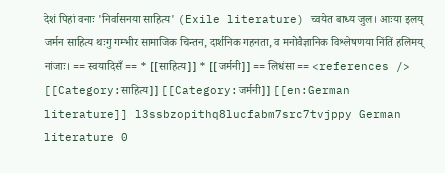देशं पिहां वनाः 'निर्वासनया साहित्य' (Exile literature) च्वयेत बाध्य जुल। आःया इलय् जर्मन साहित्य थःगु गम्भीर सामाजिक चिन्तन, दार्शनिक गहनता, व मनोवैज्ञानिक विश्लेषणया निंतिं हलिमय् नांजाः। == स्वयादिसँ == * [[साहित्य]] * [[जर्मनी]] == लिधंसा == <references /> [[Category:साहित्य]] [[Category:जर्मनी]] [[en:German literature]] l3ssbzopithq8lucfabm7src7tvjppy German literature 0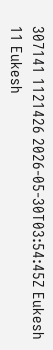307141 1121426 2026-05-30T03:54:45Z Eukesh 11 Eukesh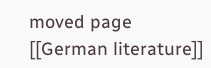moved page [[German literature]]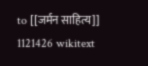to [[जर्मन साहित्य]] 1121426 wikitext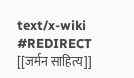text/x-wiki #REDIRECT [[जर्मन साहित्य]]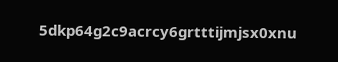5dkp64g2c9acrcy6grtttijmjsx0xnu